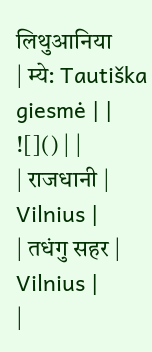लिथुआनिया
| म्ये: Tautiška giesmė | |
![]() | |
| राजधानी | Vilnius |
| तधंगु सहर | Vilnius |
|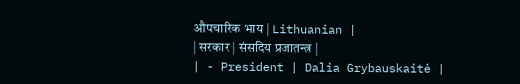औपचारिक भाय | Lithuanian |
| सरकार | संसदिय प्रजातन्त्र |
| - President | Dalia Grybauskaitė |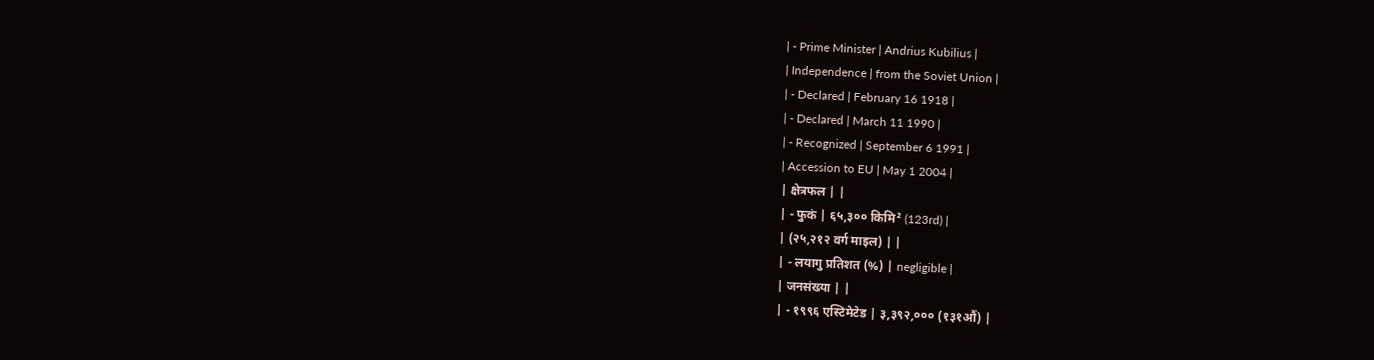| - Prime Minister | Andrius Kubilius |
| Independence | from the Soviet Union |
| - Declared | February 16 1918 |
| - Declared | March 11 1990 |
| - Recognized | September 6 1991 |
| Accession to EU | May 1 2004 |
| क्षेत्रफल | |
| - फुकं | ६५,३०० किमि² (123rd) |
| (२५,२१२ वर्ग माइल) | |
| - लयागु प्रतिशत (%) | negligible |
| जनसंख्या | |
| - १९९६ एस्टिमेटेड | ३,३९२,००० (१३१औं) |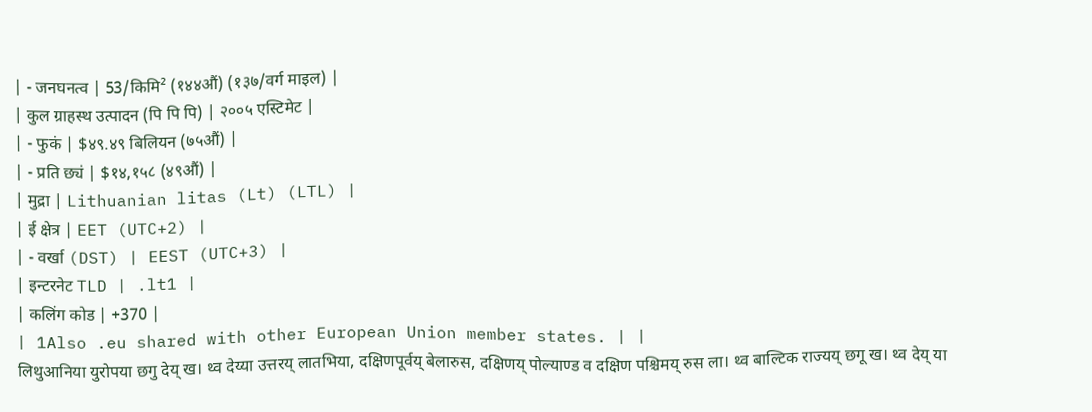| - जनघनत्व | 53/किमि² (१४४औं) (१३७/वर्ग माइल) |
| कुल ग्राहस्थ उत्पादन (पि पि पि) | २००५ एस्टिमेट |
| - फुकं | $४९.४९ बिलियन (७५औं) |
| - प्रति छ्यं | $१४,१५८ (४९औं) |
| मुद्रा | Lithuanian litas (Lt) (LTL) |
| ई क्षेत्र | EET (UTC+2) |
| - वर्खा (DST) | EEST (UTC+3) |
| इन्टरनेट TLD | .lt1 |
| कलिंग कोड | +370 |
| 1Also .eu shared with other European Union member states. | |
लिथुआनिया युरोपया छगु देय् ख। थ्व देय्या उत्तरय् लातभिया, दक्षिणपूर्वय् बेलारुस, दक्षिणय् पोल्याण्ड व दक्षिण पश्चिमय् रुस ला। थ्व बाल्टिक राज्यय् छगू ख। थ्व देय् या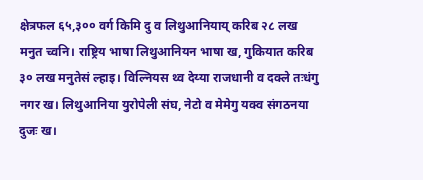क्षेत्रफल ६५,३०० वर्ग किमि दु व लिथुआनियाय् करिब २८ लख मनुत च्वनि। राष्ट्रिय भाषा लिथुआनियन भाषा ख, गुकियात करिब ३० लख मनुतेसं ल्हाइ। विल्नियस थ्व देय्या राजधानी व दक्ले तःधंगु नगर ख। लिथुआनिया युरोपेली संघ, नेटो व मेमेगु यक्व संगठनया दुजः ख।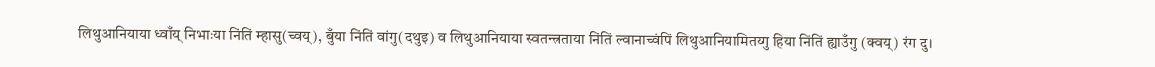लिथुआनियाया ध्वाँय् निभाःया निंतिं म्हासु(च्वय्), बुँया निंतिं वांगु(दथुइ) व लिथुआनियाया स्वतन्त्रताया निंतिं ल्वानाच्वंपिं लिथुआनियामितय्गु हिया निंतिं ह्याउँगु (क्वय्) रंग दु।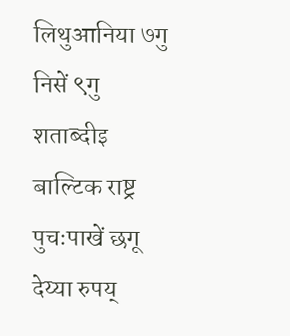लिथुआनिया ७गु निसें ९गु शताब्दीइ बाल्टिक राष्ट्र पुचःपाखें छगू देय्या रुपय्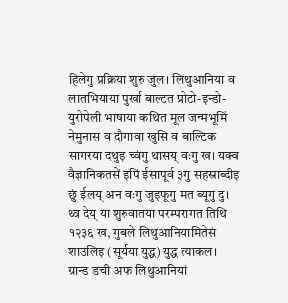हिलेगु प्रक्रिया शुरु जुल। लिथुआनिया व लातभियाया पुर्खा बाल्टत प्रोटो-इन्डो-युरोपेली भाषाया कथित मूल जन्मभूमिं नेमुनास व दौगावा खुसि व बाल्टिक सागरया दथुइ च्वंगु थासय् वःगु ख। यक्व वैज्ञानिकतसें इपिं ईसापूर्व ३गु सहस्राब्दीइ छुं ईलय् अन वःगु जुइफूगु मत ब्यूगु दु।
थ्व देय् या शुरुवातया परम्परागत तिथि १२३६ ख, गुबले लिथुआनियामितेसं शाउलिइ (सूर्यया युद्ध) युद्ध त्याकल।
ग्रान्ड डची अफ लिथुआनियां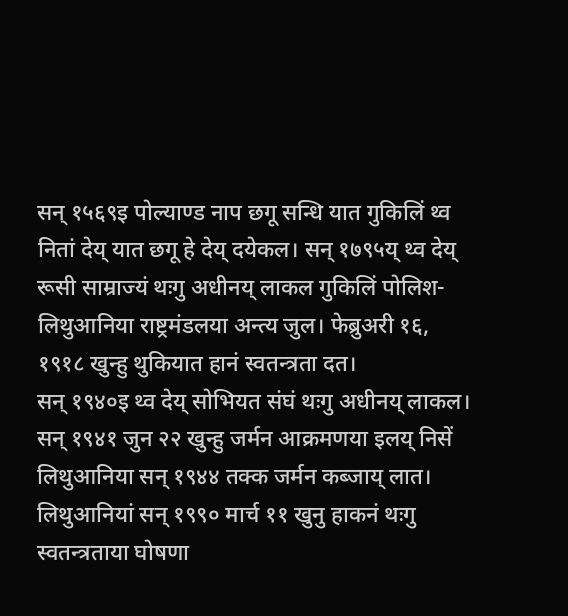सन् १५६९इ पोल्याण्ड नाप छगू सन्धि यात गुकिलिं थ्व नितां देय् यात छगू हे देय् दयेकल। सन् १७९५य् थ्व देय् रूसी साम्राज्यं थःगु अधीनय् लाकल गुकिलिं पोलिश-लिथुआनिया राष्ट्रमंडलया अन्त्य जुल। फेब्रुअरी १६, १९१८ खुन्हु थुकियात हानं स्वतन्त्रता दत।
सन् १९४०इ थ्व देय् सोभियत संघं थःगु अधीनय् लाकल। सन् १९४१ जुन २२ खुन्हु जर्मन आक्रमणया इलय् निसें लिथुआनिया सन् १९४४ तक्क जर्मन कब्जाय् लात।
लिथुआनियां सन् १९९० मार्च ११ खुनु हाकनं थःगु स्वतन्त्रताया घोषणा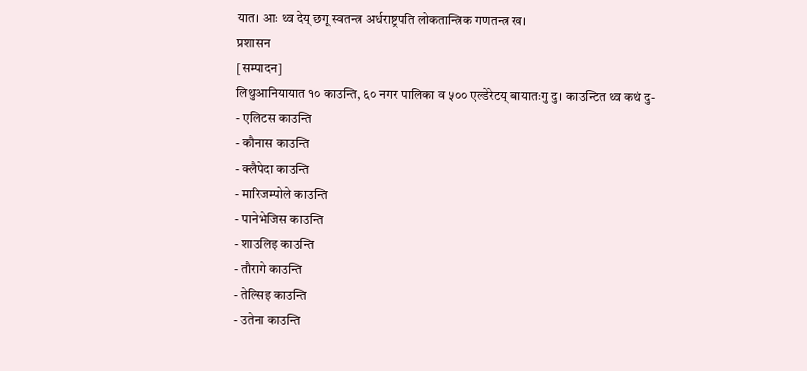यात। आः थ्व देय् छगू स्वतन्त्र अर्धराष्ट्रपति लोकतान्त्रिक गणतन्त्र ख।
प्रशासन
[सम्पादन]
लिथुआनियायात १० काउन्ति, ६० नगर पालिका व ५०० एल्डेरेटय् बायातःगु दु। काउन्टित थ्व कथं दु-
- एलिटस काउन्ति
- कौनास काउन्ति
- क्लैपेदा काउन्ति
- मारिजम्पोले काउन्ति
- पानेभेजिस काउन्ति
- शाउलिइ काउन्ति
- तौरागे काउन्ति
- तेल्सिइ काउन्ति
- उतेना काउन्ति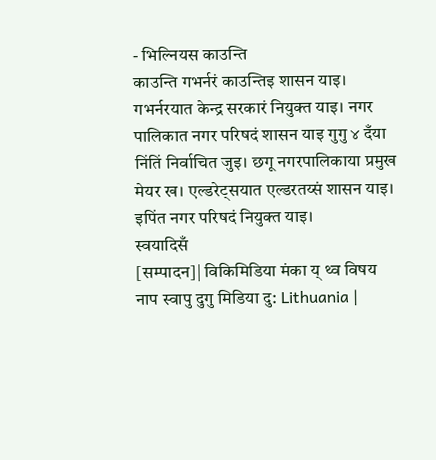- भिल्नियस काउन्ति
काउन्ति गभर्नरं काउन्तिइ शासन याइ। गभर्नरयात केन्द्र सरकारं नियुक्त याइ। नगर पालिकात नगर परिषदं शासन याइ गुगु ४ दँया निंतिं निर्वाचित जुइ। छगू नगरपालिकाया प्रमुख मेयर ख। एल्डरेट्सयात एल्डरतय्सं शासन याइ। इपिंत नगर परिषदं नियुक्त याइ।
स्वयादिसँ
[सम्पादन]| विकिमिडिया मंका य् थ्व विषय नाप स्वापु दुगु मिडिया दु: Lithuania |